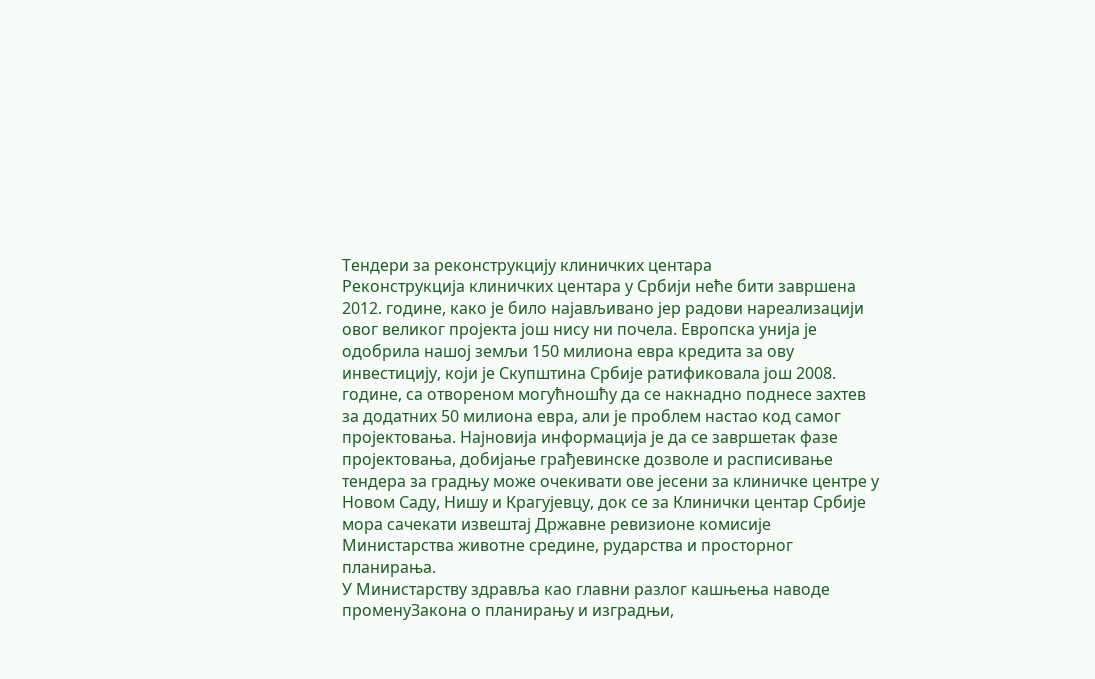Тендери за реконструкцију клиничких центара
Реконструкција клиничких центара у Србији неће бити завршена 2012. године, како је било најављивано јер радови нареализацији овог великог пројекта још нису ни почела. Европска унија је одобрила нашој земљи 150 милиона евра кредита за ову инвестицију, који је Скупштина Србије ратификовала још 2008. године, са отвореном могућношћу да се накнадно поднесе захтев за додатних 50 милиона евра, али је проблем настао код самог пројектовања. Најновија информација је да се завршетак фазе пројектовања, добијање грађевинске дозволе и расписивање тендера за градњу може очекивати ове јесени за клиничке центре у Новом Саду, Нишу и Крагујевцу, док се за Клинички центар Србије мора сачекати извештај Државне ревизионе комисије Министарства животне средине, рударства и просторног планирања.
У Министарству здравља као главни разлог кашњења наводе променуЗакона о планирању и изградњи,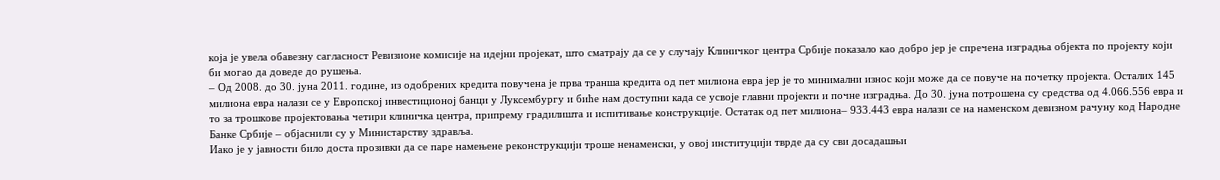која је увела обавезну сагласност Ревизионе комисије на идејни пројекат, што сматрају да се у случају Клиничког центра Србије показало као добро јер је спречена изградња објекта по пројекту који би могао да доведе до рушења.
– Од 2008. до 30. јуна 2011. године, из одобрених кредита повучена је прва транша кредита од пет милиона евра јер је то минимални износ који може да се повуче на почетку пројекта. Осталих 145 милиона евра налази се у Европској инвестиционој банци у Луксембургу и биће нам доступни када се усвоје главни пројекти и почне изградња. До 30. јуна потрошена су средства од 4.066.556 евра и то за трошкове пројектовања четири клиничка центра, припрему градилишта и испитивање конструкције. Остатак од пет милиона– 933.443 евра налази се на наменском девизном рачуну код Народне Банке Србије – објаснили су у Министарству здравља.
Иако је у јавности било доста прозивки да се паре намењене реконструкцији троше ненаменски, у овој институцији тврде да су сви досадашњи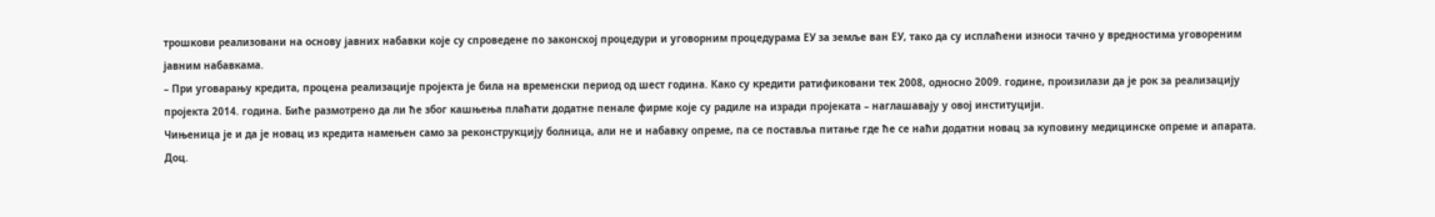трошкови реализовани на основу јавних набавки које су спроведене по законској процедури и уговорним процедурама ЕУ за земље ван ЕУ, тако да су исплаћени износи тачно у вредностима уговореним јавним набавкама.
– При уговарању кредита, процена реализације пројекта је била на временски период од шест година. Како су кредити ратификовани тек 2008, односно 2009. године, произилази да је рок за реализацију пројекта 2014. година. Биће размотрено да ли ће због кашњења плаћати додатне пенале фирме које су радиле на изради пројеката – наглашавају у овој институцији.
Чињеница је и да је новац из кредита намењен само за реконструкцију болница, али не и набавку опреме, па се поставља питање где ће се наћи додатни новац за куповину медицинске опреме и апарата.
Доц.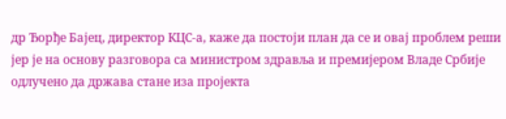др Ђорђе Бајец, директор КЦС-а, каже да постоји план да се и овај проблем реши јер је на основу разговора са министром здравља и премијером Владе Србије одлучено да држава стане иза пројекта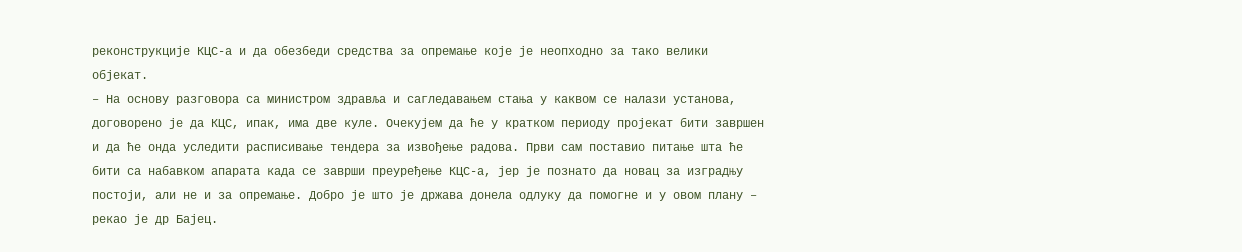реконструкције КЦС-а и да обезбеди средства за опремање које је неопходно за тако велики објекат.
– На основу разговора са министром здравља и сагледавањем стања у каквом се налази установа, договорено је да КЦС, ипак, има две куле. Очекујем да ће у кратком периоду пројекат бити завршен и да ће онда уследити расписивање тендера за извођење радова. Први сам поставио питање шта ће бити са набавком апарата када се заврши преуређење КЦС-а, јер је познато да новац за изградњу постоји, али не и за опремање. Добро је што је држава донела одлуку да помогне и у овом плану – рекао је др Бајец.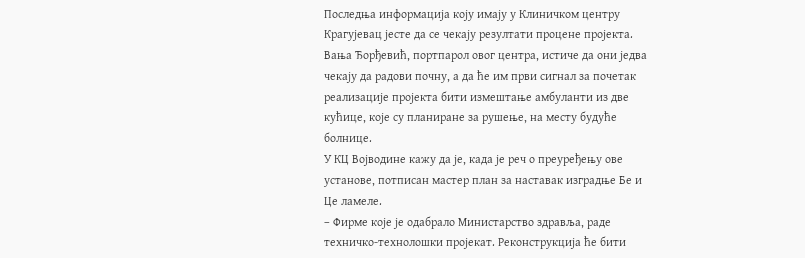Последња информација коју имају у Клиничком центру Крагујевац јесте да се чекају резултати процене пројекта. Вања Ђорђевић, портпарол овог центра, истиче да они једва чекају да радови почну, а да ће им први сигнал за почетак реализације пројекта бити измештање амбуланти из две кућице, које су планиране за рушење, на месту будуће болнице.
У КЦ Војводине кажу да је, када је реч о преуређењу ове установе, потписан мастер план за наставак изградње Бе и Це ламеле.
– Фирме које је одабрало Министарство здравља, раде техничко-технолошки пројекат. Реконструкција ће бити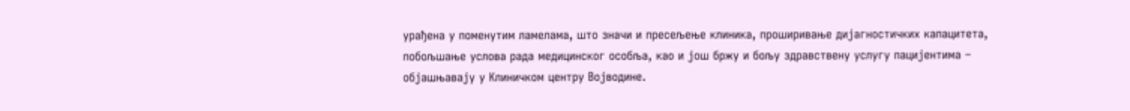урађена у поменутим ламелама, што значи и пресељење клиника, проширивање дијагностичких капацитета, побољшање услова рада медицинског особља, као и још бржу и бољу здравствену услугу пацијентима – објашњавају у Клиничком центру Војводине.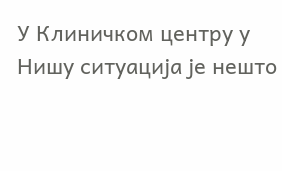У Клиничком центру у Нишу ситуација је нешто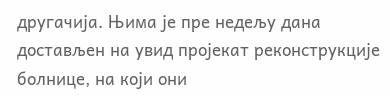другачија. Њима је пре недељу дана достављен на увид пројекат реконструкције болнице, на који они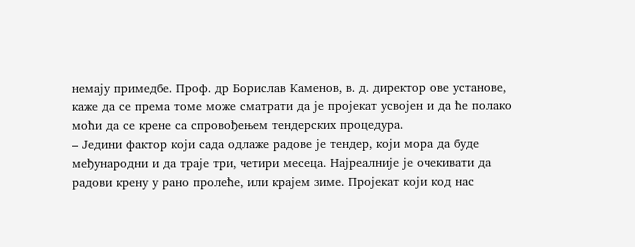немају примедбе. Проф. др Борислав Каменов, в. д. директор ове установе, каже да се према томе може сматрати да је пројекат усвојен и да ће полако моћи да се крене са спровођењем тендерских процедура.
– Једини фактор који сада одлаже радове је тендер, који мора да буде међународни и да траје три, четири месеца. Најреалније је очекивати да радови крену у рано пролеће, или крајем зиме. Пројекат који код нас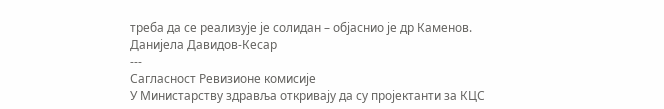треба да се реализује је солидан – објаснио је др Каменов.
Данијела Давидов-Кесар
---
Сагласност Ревизионе комисије
У Министарству здравља откривају да су пројектанти за КЦС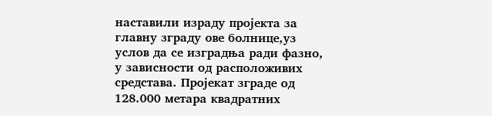наставили израду пројекта за главну зграду ове болнице,уз услов да се изградња ради фазно, у зависности од расположивих средстава. Пројекат зграде од 128.000 метара квадратних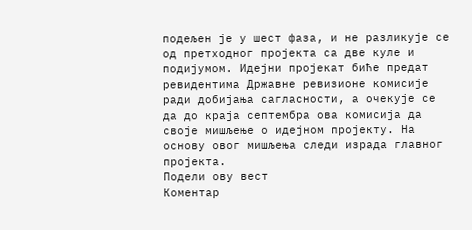подељен је у шест фаза, и не разликује се од претходног пројекта са две куле и подијумом. Идејни пројекат биће предат ревидентима Државне ревизионе комисије ради добијања сагласности, а очекује се да до краја септембра ова комисија да своје мишљење о идејном пројекту. На основу овог мишљења следи израда главног пројекта.
Подели ову вест
Комeнтар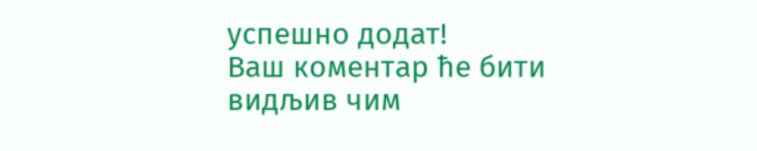успeшно додат!
Ваш комeнтар ћe бити видљив чим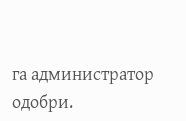га администратор одобри.